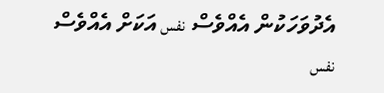އެދުވަހަކުން އެއްވެސް نفس އަކަށް އެއްވެސް نفس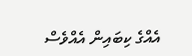އެއްގެ ކިބައިން އެއްވެސް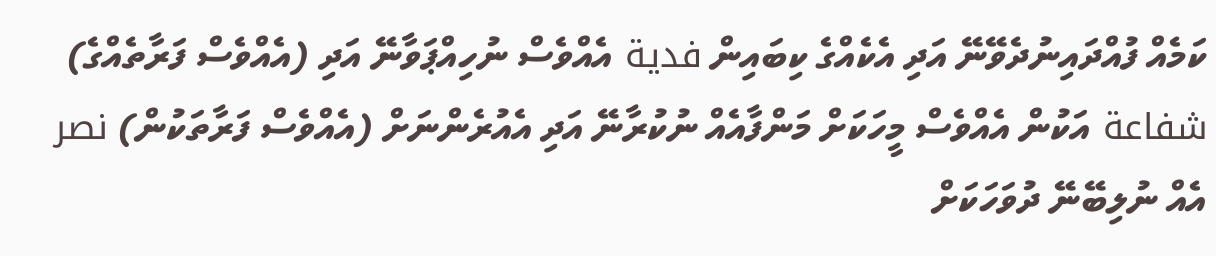ކަމެއް ފުއްދައިނުދެވޭނޭ އަދި އެކެއްގެ ކިބައިން فدية އެއްވެސް ނުހިއްޕަވާނޭ އަދި (އެއްވެސް ފަރާތެއްގެ) شفاعة އަކުން އެއްވެސް މީހަކަށް މަންފާއެއް ނުކުރާނޭ އަދި އެއުރެންނަށް (އެއްވެސް ފަރާތަކުން) نصر އެއް ނުލިބޭނޭ ދުވަހަކަށް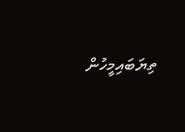ތިޔަބައިމީހުން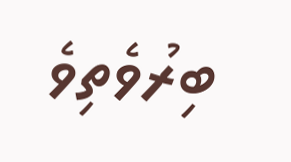ބިރުވެތިވެ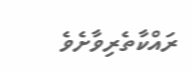ރައްކާތެރިވާށެވެ